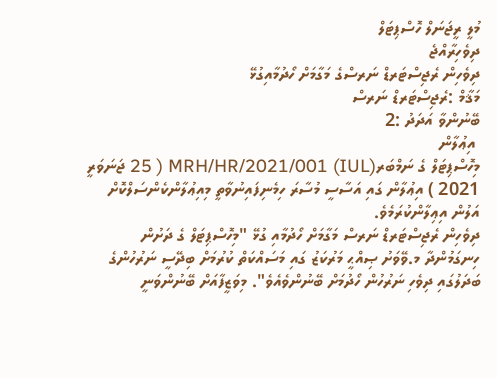މުލީ ރީޖަނަލް ހޮސްޕިޓަލް
ދިވެހިރާއްޖެ
ދިވެހިން ރެޖިސްޓަރޑް ނަރސްގެ މަގާމަށް ހޯދުމާއިގުޅޭ
މަޤާމް :ރެޖިސްޓަރޑް ނަރސް
ބޭނުންވާ އަދަދު :2
 އިޢުލާން
މިހޮސްޕިޓަލް ގެ ނަމްބަރ(IUL) MRH/HR/2021/001 ( 25 ޖަނަވަރީ 2021 ) އިޢުލާން ގައި އަސާސީ މުސާރަ ހިމެނިފައިނުވާތީ މިއިޢުލާންކެންސަލްކޮށް އަލުން އިޢިލާންކުރަމެވެ.
ދިވެހިން ރެޖިސްޓަރޑް ނަރސް މަގާމަށް ހޯދުމާއި ގުޅޭ "މިހޮސްޕިޓަލް ގެ ދަށުން ހިނގަމުންދާ މ.ވޭވަށު ޞިއްޙީ މަރުކަޒު ގައި މަސައްކަތް ކުރުމަށް ބިދޭސީ ނަރުހުންގެ ބަދަލުގައި ދިވެހި ނަރުހުން ހޯދުމަށް ބޭނުންވެއެވެ". މިވަޒީފާއަށް ބޭނުންވަނީ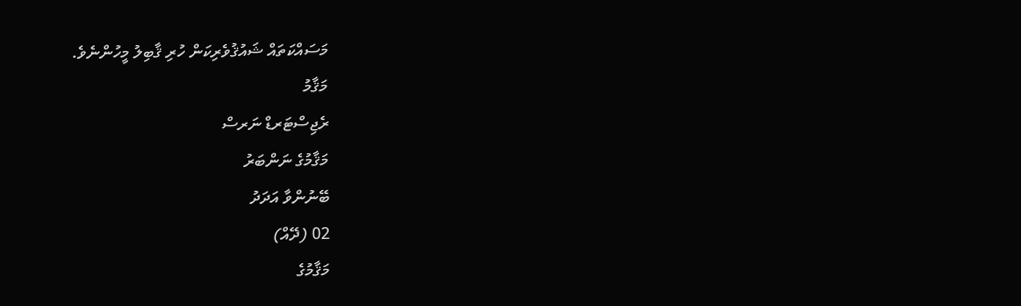މަސައްކަތައް ޝައުޤުވެރިކަން ހުރި ޤާބިލު މީހުންނެވެ.
މަޤާމު
ރެޖިސްޓަރޑް ނަރސް
މަޤާމުގެ ނަންބަރު
ބޭނުންވާ އަދަދު
02 (ދޭއް)
މަޤާމުގެ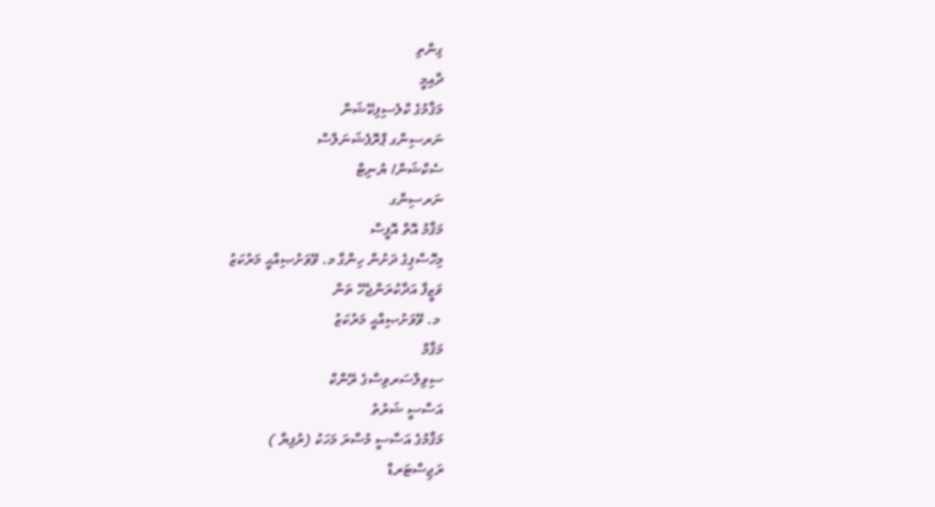ގިންތި
ދާއިމީ
މަޤާމުގެ ކްލެސިފިކޭޝަން
ނަރސިންގ ޕްރޮފެޝަނަލްސް
ސެކްޝަން/ ޔުނިޓް
ނަރސިންގ
މަޤާމު އޮތް އޮފީސް
މިހޮސްޕިގެ ދަށުން ހިންގާ މ. ވޭވަށުޞިއްޙީ މަރުކަޒު
ވަޒީފާ އަދާކުރަންޖެހޭ ތަން
 މ. ވޭވަށުޞިއްޙީ މަރުކަޒު
މަޤާމް
ސިވިލްސަރވިސްގެ ރޭންކް
އަސާސީ ޝަރުތު
މަޤާމުގެ އަސާސީ މުސާރަ މަހަކު (ރުފިޔާ )
ރަޖިސްޓަރޑް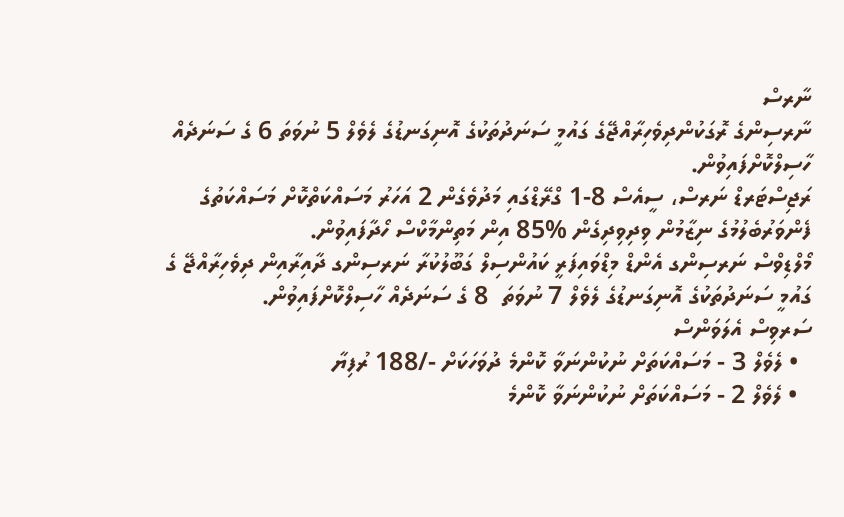ނާރސް
ނާރސިންގެ ރޮގަކުންދިވެހިރާއްޖޭގެ ގައުމީ ސަނަދުތަކުގެ އޮނިގަނޑުގެ ލެވެލް 5 ނުވަތަ 6 ގެ ސަނަދެއް ހާސިލްކޮށްފައިވުން.
ރަޖިސްޓަރޑް ނަރސް، ސީއެސް 8-1 ގްރޭޑްގައި މަދުވެގެން 2 އަހަރު މަސައްކަތްކޮށް މަސައްކަތުގެ ފެންވަރުބެލުމުގެ ނިޒާމުން ވިދިވިދިގެން %85 އިން މަތިންމާކްސް ހޯދާފައިވުން.
މޯލްޑިވްސް ނަރސިންގ އެންޑް މިޑްވައިފަރީ ކައުންސިލް ގަބޫލުކުރާ ނަރސިންގ ދާއިރާއިން ދިވެހިރާއްޖޭ ގެ ގައުމީ ސަނަދުތަކުގެ އޮނިގަނޑުގެ ލެވެލް 7 ނުވަތަ  8 ގެ ސަނަދެއް ހާސިލްކޮށްފައިވުން.
ސަރވިސް އެލަވަންސް
  • ލެވެލް 3 - މަސައްކަތަށް ނުކުންނަވާ ކޮންމެ ދުވަހަކަށް -/188 ރުފިޔާ
  • ލެވެލް 2 - މަސައްކަތަށް ނުކުންނަވާ ކޮންމެ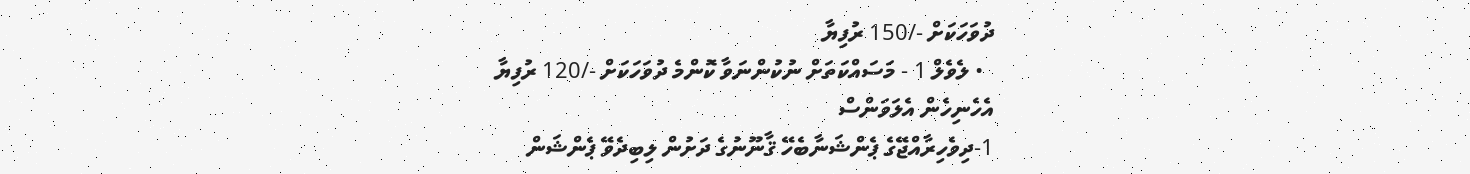ދުވަހަކަށް -/150 ރުފިޔާ
  • ލެވެލް 1 - މަސައްކަތަށް ނުކުންނަވާ ކޮންމެ ދުވަހަކަށް -/120 ރުފިޔާ
އެހެނިހެން އެލަވަންސް
1-ދިވެހިރާއްޖޭގެ ޕެންޝަނާބެހޭ ޤާނޫނުގެ ދަށުން ލިބިދެވޭ ޕެންޝަން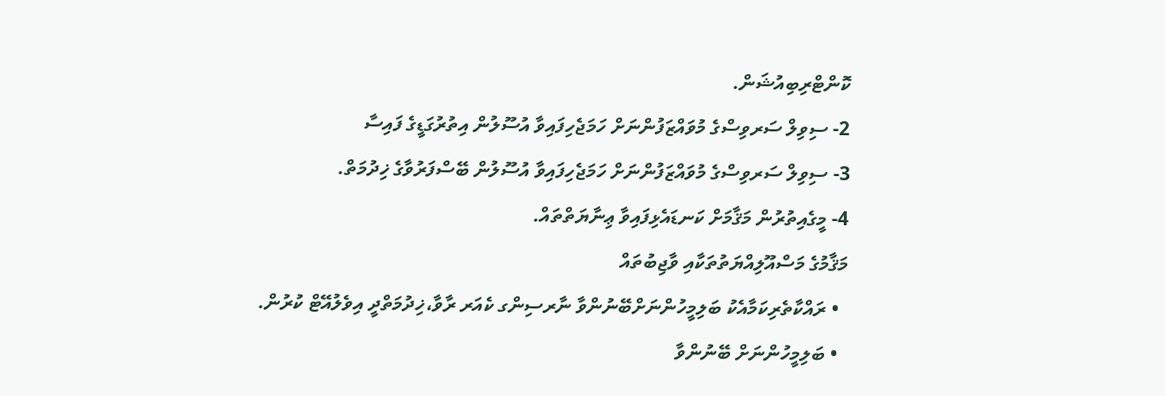ކޮންޓްރިބިއުޝަން.
2- ސިވިލް ސަރވިސްގެ މުވައްޒަފުންނަށް ހަމަޖެހިފައިވާ އުސޫލުން އިތުރުގަޑީގެ ފައިސާ
3- ސިވިލް ސަރވިސްގެ މުވައްޒަފުންނަށް ހަމަޖެހިފައިވާ އުސޫލުން ބޭސްފަރުވާގެ ޚިދުމަތް.
4- މީގެއިތުރުން މަޤާމަށް ކަނޑައެޅިފައިވާ ޢިނާޔަތްތައް.
މަޤާމުގެ މަސްއޫލިއްޔަތުތަކާއި ވާޖިބުތައް
  • ރައްކާތެރިކަމާއެކު ބަލިމީހުންނަށްބޭނުންވާ ނާރސިންގ ކެއަރ ރާވާ،ޚިދުމަތްދީ އިވެލުއޭޓް ކުރުން.
  • ބަލިމީހުންނަށް ބޭނުންވާ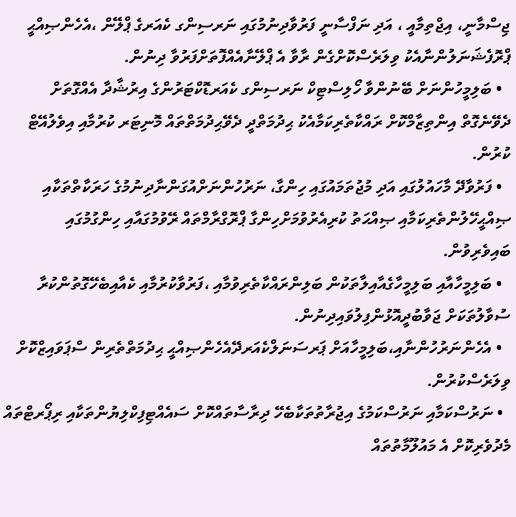ޖިސްމާނީ، އިޖްތިމާއީ ، އަދި ނަފްސާނީ ފަރުވާދިނުމުގައި ނަރސިންގ ކެއަރގެ ޕްލޭން ،އެހެންޞިއްޙީ ޕްރޮފެޝަނަލުންނާއެކު ވިލަރެސްކޮށްގެން ރާވާ އެ ޕްލޭނާއެއްފޮތަށްފަރުވާ ދިނުން.
  • ބަލިމީހުންނަށް ބޭނުންވާ ހޯލިސްޓިކް ނަރސިންގ ކެއަރޑޮކްޓަރުންގެ އިރުޝާދާ އެއްގޮތަށް ދެވޭނެގޮތް އިންތިޒާމްކޮށް ރައްކާތެރިކަމާއެކު ޙިދުމަތްދީ ދެވޭޙިދުމަތްތައް މޮނިޓަރ ކުރުމާއި އިވެލުއޭޓް ކުރުން.
  • ފަރުވާދޭ މާހައުލުގައި އަދި މުޖުތަމައުގައި ހިންގާ، ނަރުހުންނަށްއުގަންނާދިނުމުގެ ހަރަކާތްތަކާއި ޞިއްޙީހޭލުންތެރިކަމާއި ޞިއްޙަތު ކުރިއެރުވުމަށްހިންގާ ޕްރޮގްރާމްތައް ރޭވުމުގައާއި ހިންގުމުގައި ބައިވެރިވުން.
  • ބަލިމީހާއާއި ބަލިމީހާގެއާއިލާތަކުން ބަލިންރައްކާތެރިވުމާއި ،ފަރުވާކުރުމާއި ކެއާއިބެހޭގޮތުންކުރާ ސުވާލުތަކަށް ޖަވާބުދީއޮޅުންފިލުވައިދިނުން.
  • އެހެންނަރުހުންނާއި،ބަލިމީހާއަށް ޕަރސަނަލްކެއަރދޭއެހެންޞިއްޙީ ޙިދުމަތްތެރިން ސްޕަވައިޒްކޮށް ވިލަރެސްކުރުން.
  • ނަރުސްކަމާއި ނަރުސްކަމުގެ އިޖުރާތުތަކާބެހޭ ދިރާސާތައްކޮށް ސައެއްޓިފިކްލިޔުންތަކާއި ރިޕޯރޓްތައް މެދުވެރިކޮށް އެ މައުލޫމާތުތައް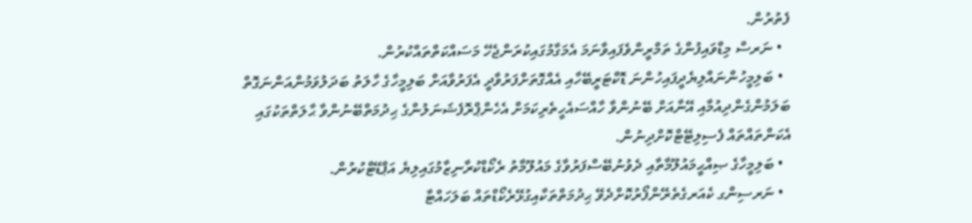ފެތުރުން.
  • ނަރސް މިޑްވައިފުންގެ ތަމްރީންވެފައިވާނަމަ އެމަގާމުގައިކުރަންޖެހޭ މަސައްކަތްތައްކުރުން.
  • ބަލިމީހުންނައްލިޔެދީފައިހުންނަ ޑޮކްޓަރީބޭހާއި އެއްގޮތަށްފަރުވާދީ އެފަރުވާއަށް ބަލިމީހާގެ ހާލަތު ބަދަލުވަމުންއަންނަގޮތް ބަލަމުންގެންދިއުމާއި އޭނާއަށް ބޭނުންވާ ހާއްސައެހީތެރިކަމަށް އެހެންޕްރޮފެޝަނަލުންގެ ޙިދުމަތްބޭނުންވާ ޙާލަތްތަކުގައި އެކަންތައްތައް ފެސިލިޓޭޓްކޮށްދިނުން.
  • ބަލިމީހާގެ ޞިއްޙީމައުލޫމާތާއި ދެވުނުބޭސްފަރުވާގެ މައުލޫމާތު ރެކޯޑްކުރާނިޒާމުގައިލިޔެ އަޕްޑޭޓްކުރުން.
  • ނަރސިންގ ކެއަރގެތެރޭންފޯރުކޮށްދެވޭ ޙިދުމަތްތަކާއިގުޅޭރެކޯޑްތައް ބަލަހައްޓާ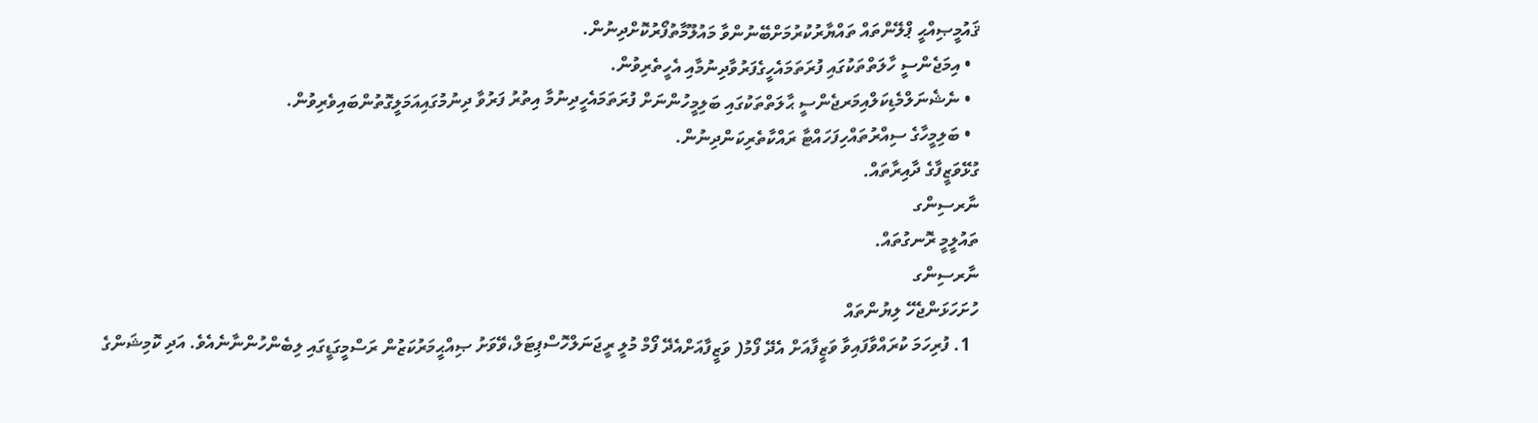ޤައުމީޞިއްޙީ ޕްލޭންތައް ތައްޔާރުކުރުމަށްބޭނުންވާ މައުލޫމާތުފޯރުކޮށްދިނުން.
  • އިމަޖެންސީ ހާލަތްތަކުގައި ފުރަތަމައެހީގެފަރުވާދިނުމާއި އެހީތެރިވުން.
  • ނެޝެނަލްމެޑިކަލްއިމަރޖެންސީ ޙާލަތްތަކުގައި ބަލިމީހުންނަށް ފުރަތަމައެހީދިނުމާ އިތުރު ފަރުވާ ދިނުމުގައިއަމަލީގޮތުންބައިވެރިވުން.
  • ބަލިމީހާގެ ސިއްރުތައްހިފަހައްޓާ ރައްކާތެރިކަންދިނުން.
ގުޅޭވަޒީފާގެ ދާއިރާތައް.
ނާރސިންގ
ތައުލީމީ ރޮނގުތައް.
ނާރސިންގ
ހުށަހަޅަންޖެހޭ ލިޔުންތައް
  1. ފުރިހަމަ ކުރައްވާފައިވާ ވަޒީފާއަށް އެދޭ ފޯމު( ވަޒީފާއަށްއެދޭ ފޯމް މުލީ ރީޖަނަލްހޮސްޕިޓަލް،ވޭވަށު ޞިއްޙީމަރުކަޒުން ރަސްމީގަޑީގައި ލިބެންހުންނާނެއެވެ. އަދި ކޮމިޝަންގެ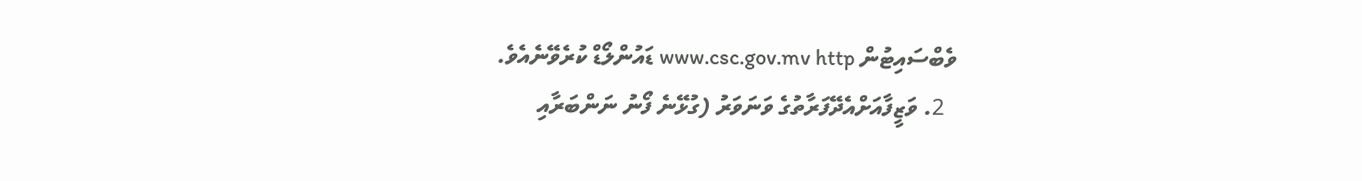ވެބްސައިޓުން www.csc.gov.mv http ޑައުންލޯޑް ކުރެވޭނެއެވެ.
  2. ވަޒީފާއަށްއެދޭފަރާތުގެ ވަނަވަރު (ގުޅޭނެ ފޯނު ނަންބަރާއި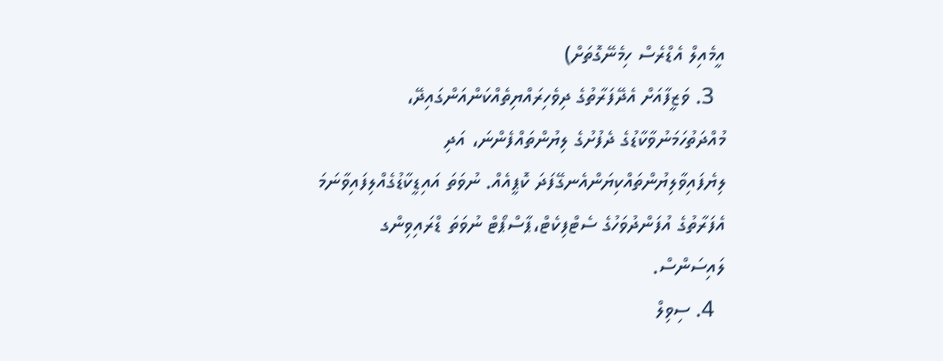އީމެއިލް އެޑްރެސް ހިމެނޭގޮތަށް)
  3. ވަޒީފާއަށް އެދޭފަރާތުގެ ދިވެހިރައްޔިތެއްކަންއަންގައިދޭ، މުއްދަތުހަމަނުވާކާޑުގެ ދެފުށުގެ ލިޔުންތައްފެންނަ، އަދި ލިޔެފައިވާލިޔުންތައްކިޔަންއެނގޭފަދަ ކޮޕީއެއް. ނުވަތަ އައިޑީކާޑުގެއްލިފައިވާނަމަ އެފަރާތުގެ އުފަންދުވަހުގެ ސެޓްފިކެޓް،ޕާސްޕޯޓް ނުވަތަ ޑްރައިވިންގ ލައިސަންސް.
  4. ސިވިލް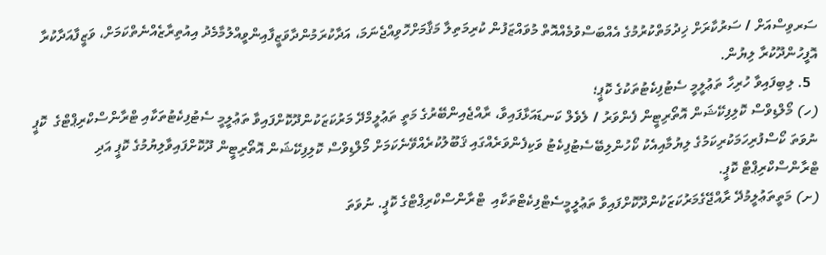ސަރވިސްއަށް / ސަރުކާރަށް ޚިދުމަތްކުރުމުގެ އެއްބަސްވުމެއްއޮތް މުވައްޒަފުން ކުރިމަތިލާ މަޤާމަށްހޮވިއްޖެނަމަ، އަދާކުރަމުންދާވަޒީފާއިންވީއްލުމާމެދު އިއުތިރާޒެއްނެތްކަމަށް، ވަޒީފާއަދާކުރާ އޮފީހުންދޫކުރާ ލިޔުން.
  5. ލިބިފައިވާ ހުރިހާ ތަޢުލީމީ ސެޓުފިކެޓުތަކުގެ ކޮޕީ؛
(ހ) މޯލްޑިވްސް ކޮލިފިކޭޝަން އޮތޯރިޓީން ފެންވަރު / ލެވެލް ކަނޑައަޅާފައިވާ، ރާއްޖެއިންބޭރުގެ މަތީ ތަޢުލީމްދޭ މަރުކަޒަކުންދޫކޮށްފައިވާ ތަޢުލީމީ ސެޓުފިކެޓުތަކާއި ޓްރާންސްކްރިޕްޓްގެ  ކޮޕީ ނުވަތަ ކޯސްފުރިހަމަކުރިކަމުގެ ލިޔުމާއިއެކު ކޯހުންލިބޭސެޓުފިކެޓު ވަކިފެންވަރެއްގައި ޤަބޫލުކުރެއްވޭނެކަމަށް މޯލްޑިވްސް ކޮލިފިކޭޝަން އޮތޯރިޓީން ދޫކޮށްފައިވާލިޔުމުގެ ކޮޕީ އަދި ޓްރާންސްކްރިޕްޓް ކޮޕީ.
(ށ) މަތީތަޢުލީމުދޭ ރާއްޖޭގެމަރުކަޒަކުންދޫކޮށްފައިވާ ތަޢުލީމީސެޓްފިކެޓްތަކާއި  ޓްރާންސްކްރިޕްޓްގެ ކޮޕީ. ނުވަތަ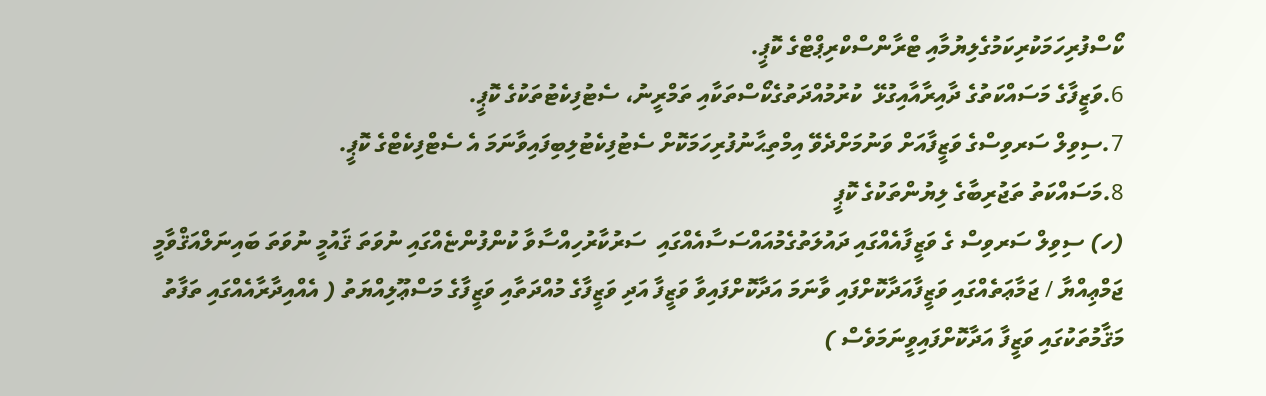ކޯސްފުރިހަމަކުރިކަމުގެލިޔުމާއި ޓްރާންސްކްރިޕްޓްގެ ކޮޕީ.
6.ވަޒީފާގެ މަސައްކަތުގެ ދާއިރާއާއިގުޅޭ  ކުރުމުއްދަތުގެކޯސްތަކާއި ތަމްރީނު، ސެޓުފިކެޓުތަކުގެ ކޮޕީ.
7.ސިވިލް ސަރވިސްގެ ވަޒީފާއަށް ވަނުމަށްދެވޭ އިމްތިޙާނުފުރިހަމަކޮށް ސެޓުފިކެޓުލިބިފައިވާނަމަ އެ ސެޓްފިކެޓްގެ ކޮޕީ.
8.މަސައްކަތު ތަޖުރިބާގެ ލިޔުންތަކުގެ ކޮޕީ
(ހ) ސިވިލް ސަރވިސް ގެ ވަޒީފާއެއްގައި ދައުލަތުގެމުއައްސަސާއެއްގައި  ސަރުކާރުހިއްސާވާ ކުންފުންޏެއްގައި ނުވަތަ ޤައުމީ ނުވަތަ ބައިނަލްއަޤްވާމީ ޖަމްޢިއްޔާ / ޖަމާޢަތެއްގައި ވަޒީފާއަދާކޮށްފައި ވާނަމަ އަދާކޮށްފައިވާ ވަޒީފާ އަދި ވަޒީފާގެ މުއްދަތާއި ވަޒީފާގެ މަސްޢޫލިއްޔަތު ( އެއްއިދާރާއެއްގައި ތަފާތު  މަޤާމުތަކުގައި ވަޒީފާ އަދާކޮށްފައިވީނަމަވެސް )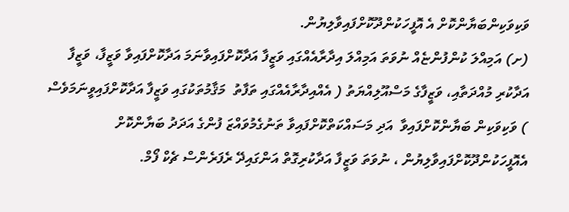ވަކިވަކިންބަޔާންކޮށް އެ އޮފީހަކުންދޫކޮށްފައިވާލިޔުން.
(ށ) އަމިއްލަ ކުންފުންޏެއް ނުވަތަ އަމިއްލަ އިދާރާއެއްގައި ވަޒީފާ އަދާކޮށްފައިވާނަމަ އަދާކޮށްފައިވާ ވަޒީފާ، ވަޒީފާ އަދާކުރި މުއްދަތާއި، ވަޒީފާގެ މަސްއޫލިއްޔަތު ( އެއްއިދާރާއެއްގައި ތަފާތު  މަޤާމުތަކުގައި ވަޒީފާ އަދާކޮށްފައިވީނަމަވެސް ) ވަކިވަކިން ބަޔާންކޮށްފައިވާ  އަދި މަސައްކަތްކޮށްފައިވާ ތަނުގެމުވައްޒަ ފުންގެ އަދަދު ބަޔާންކޮށް އެއޮފީހަކުންދޫކޮށްފައިވާލިޔުން ، ނުވަތަ ވަޒީފާ އަދާކުރިގޮތް އަންގައިދޭ ރެފަރެންސް ޗެކް ފޯމް.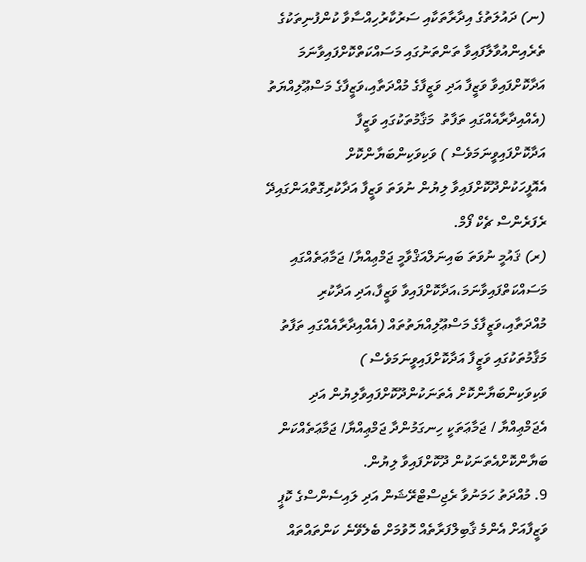(ނ) ދައުލަތުގެ އިދާރާތަކާއި ސަރުކާރުހިއްސާވާ ކުންފުނިތަކުގެ ތެރެއިންއުވާލާފައިވާ ތަންތަނުގައި މަސައްކަތްކޮށްފައިވާނަމަ އަދާކޮށްފައިވާ ވަޒީފާ އަދި ވަޒީފާގެ މުއްދަތާއި،ވަޒީފާގެ މަސްޢޫލިއްޔަތު (އެއްއިދާރާއެއްގައި ތަފާތު  މަޤާމުތަކުގައި ވަޒީފާ އަދާކޮށްފައިވީނަމަވެސް ) ވަކިވަކިންބަޔާންކޮށް އެއޮފީހަކުންދޫކޮށްފައިވާ ލިޔުން ނުވަތަ ވަޒީފާ އަދާކުރިގޮތްއަންގައިދޭ   ރެފަރެންސް ޗެކް ފޯމް.
(ރ) ޤައުމީ ނުވަތަ ބައިނަލްއަޤްވާމީ ޖަމްޢިއްޔާ/ ޖަމާޢަތެއްގައި މަސައްކަތްފައިވާނަމަ،އަދާކޮށްފައިވާ ވަޒީފާ،އަދި އަދާކުރި މުއްދަތާއި،ވަޒީފާގެ މަސްޢޫލިއްޔަތުތައް (އެއްއިދާރާއެއްގައި ތަފާތު  މަޤާމުތަކުގައި ވަޒީފާ އަދާކޮށްފައިވީނަމަވެސް ) ވަކިވަކިންބަޔާންކޮށް އެތަނަކުންދޫކޮށްފައިވާލިޔުން އަދި އެޖަމްޢިއްޔާ / ޖަމާޢަތަކީ ހިނގަމުންދާ ޖަމްޢިއްޔާ/ ޖަމާޢަތެއްކަން ބަޔާންކޮށްއެތަނަކުން ދޫކޮށްފައިވާ ލިޔުން.
9. މުއްދަތު ހަމަނުވާ ރެޖިސްޓްރޭޝަން އަދި ލައިސެންސްގެ ކޮޕީ
ވަޒީފާއަށް އެންމެ ޤާބިލްފަރާތެއް ހޮވުމަށް ބެލެވޭނެ ކަންތައްތައް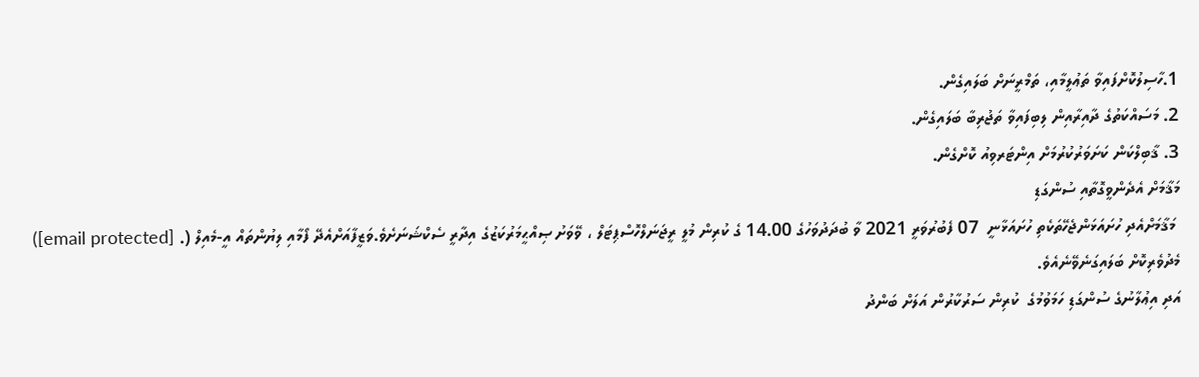1.ހާސިލުކޮށްފައިވާ ތަޢުލީމާއި، ތަމްރީނަށް ބަލައިގެން.
2. މަސައްކަތުގެ ދާއިރާއިން ލިބިފައިވާ ތަޖުރިބާ ބަލައިގެން.
3. ޤާބިލްކަން ކަށަވަރުކުރުމަށް އިންޓަރވިއު ކޮށްގެން.
މަޤާމަށް އެދެންވީގޮތާއި ސުންގަޑި
 މަޤާމަށްއެދި ހުށައަޅަންޖެހޭތަކެތި ހުށައަޅާނީ  07 ފެބުރުވަރީ 2021 ވާ ބުދަދުވަހުގެ 14.00 ގެ ކުރިން މުލީ ރީޖަނަލްހޮސްޕިޓަލް ، ވޭވަށު ޞިއްޙީމަރުކަޒުގެ އިދާރީ ސެކްޝަނަށެވެ.ވަޒީފާއަށްއެދޭ ފޯމާއި ލިޔުންތައް އީ-މެއިލް (. [email protected]) މެދުވެރިކޮށް ބަލައިގަނެވޭނެއެވެ.
އަދި އިޢުލާނުގެ ސުންގަޑި ހަމަވުމުގެ  ކުރިން ސަރުކާރުން އަލަށް ބަންދު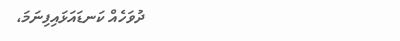ދުވަހެއް ކަނޑައަޅައިފިނަމަ،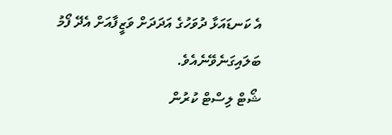އެ ކަނޑައަޅާ ދުވަހުގެ އަދަދަށް ވަޒީފާއަށް އެދޭ ފޯމު ބަލައިގަނެވޭނެއެވެ.
ޝޯޓް ލިސްޓް ކުރުން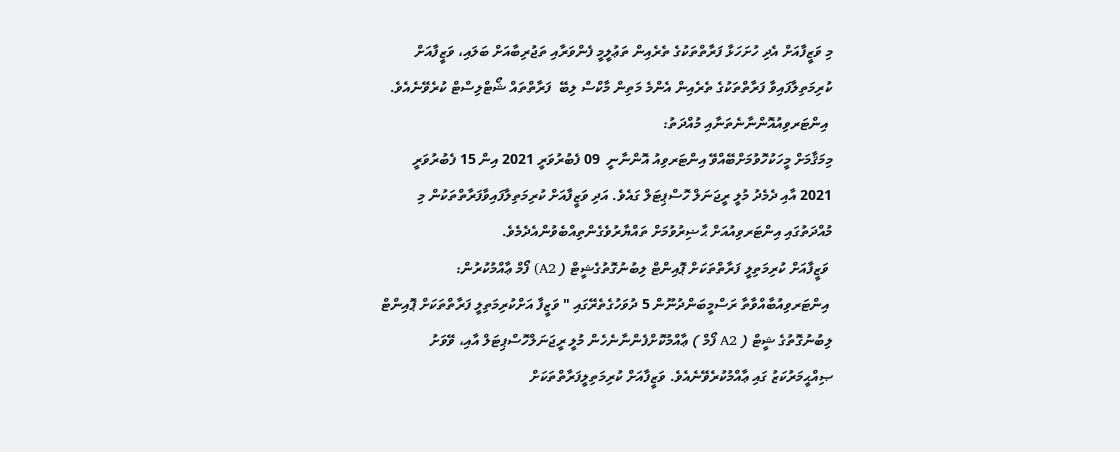މި ވަޒީފާއަށް އެދި ހުށަހަޅާ ފަރާތްތަކުގެ ތެރެއިން ތަޢުލީމީ ފެންވަރާއި ތަޖުރިބާއަށް ބަލައި، ވަޒީފާއަށް ކުރިމަތިލާފައިވާ ފަރާތްތަކުގެ ތެރެއިން އެންމެ މަތިން މާކްސް ލިބޭ  ފަރާތްތައް ޝޯޓްލިސްޓް ކުރެވޭނެއެވެ.
 އިންޓަރވިއުއޮންނާނެތަނާއި މުއްދަތު:
މިމަޤާމަށް މީހަކުހޮވުމަށްބޭއްވޭ އިންޓަރވިއު އޮންނާނީ  09 ފެބުރުވަރީ 2021 އިން 15 ފެބުރުވަރީ 2021 އާއި ދެމެދު މުލީ ރީޖަނަލް ހޮސްޕިޓަލް ގައެވެ. އަދި ވަޒީފާއަށް ކުރިމަތިލާފައިވާފަރާތްތަކުން މި މުއްދަތުގައި އިންޓަރވިއުއަށް ޙާޟިރުވުމަށް ތައްޔާރުވެގެންތިއްބެވުންއެދެމެވެ.
 ވަޒީފާއަށް ކުރިމަތިލީ ފަރާތްތަކަށް ޕޮއިންޓް ލިބުނުގޮތުގެޝީޓް ( A2) ފޯމް ޢާއްމުކުރުން:
 އިންޓަރވިއުބާއްވާތާ ރަސްމީބަންދުނޫން 5 ދުވަހުގެތެރޭގައި " ވަޒީފާ އަށްކުރިމަތިލީ ފަރާތްތަކަށް ޕޮއިންޓް ލިބުނުގޮތުގެ ޝީޓް ( A2 ފޯމް ) ޢާއްމުކޮށްފެންނާނެހެން މުލީ ރީޖަނަލްހޮސްޕިޓަލް އާއި، ވޭވަށު ޞިއްޙީމަރުކަޒު ގައި ޢާއްމުކުރެވޭނެއެވެ. ވަޒީފާއަށް ކުރިމަތިލީފަރާތްތަކަށް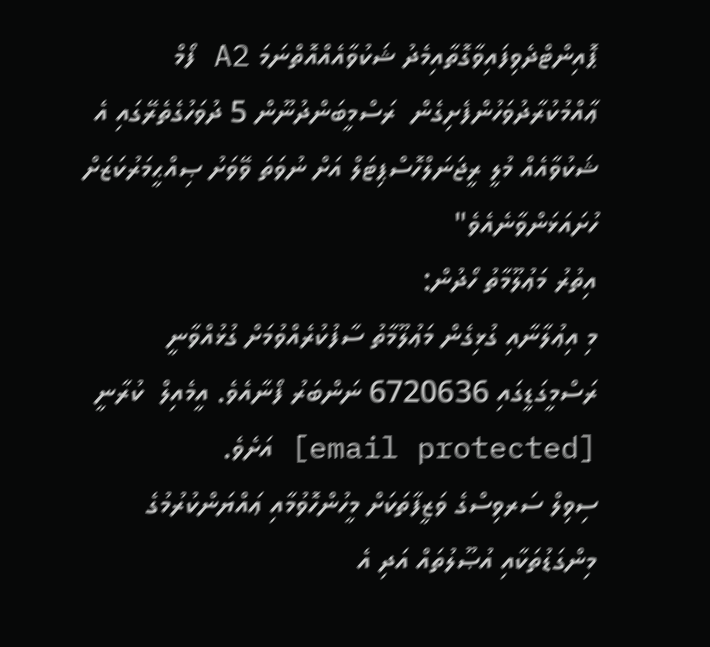ޕޮއިންޓްދެވިފައިވާގޮތާއިމެދު ޝަކުވާއެއްއޮތްނަމަ A2 ފޯމް ޢާއްމުކުރާދުވަހުންފެށިގެން  ރަސްމީބަންދުނޫން 5 ދުވަހުގެތެރޭގައި އެ ޝަކުވާއެއް މުލީ ރީޖަނަލްހޮސްޕިޓަލް އަށް ނުވަތަ ވޭވަށު ޞިއްޙީމަރުކަޒަށް ހުށައަޅަންވާނެއެވެ"
އިތުރު މަޢުލޫމާތު ހޯދުން:
މި އިޢުލާނާއި ގުޅިގެން މަޢުލޫމާތު ސާފުކުރެއްވުމަށް ގުޅުއްވާނީ ރަސްމީގަޑީގައި 6720636 ނަންބަރު ފޯނާއެވެ. އީމެއިލް  ކުރާނީ  [email protected] އަށެވެ.
ސިވިލް ސަރވިސްގެ ވަޒީފާތަކަށް މީހުންހޮވުމާއި ޢައްޔަންކުރުމުގެ މިންގަޑުތަކާއި އުޞޫލުތައް އަދި އެ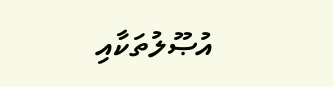އުޞޫލުތަކާއި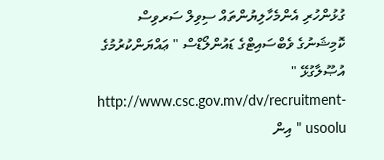ގުޅުންހުރި އެންމެހާލިޔުންތައް ސިވިލް ސަރވިސް ކޮމިޝަނުގެ ވެބްސައިޓްގެ ޑައުންލޯޑްސް " ޢައްޔަންކުރުމުގެ އުޞޫލާގުޅޭ "  http://www.csc.gov.mv/dv/recruitment-usoolu " އިން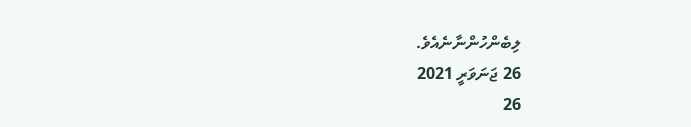ލިބެންހުންނާނެއެވެ.
26 ޖަނަވަރީ 2021
26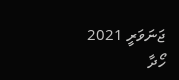ޖަނަވަރީ 2021
ހޯދާ